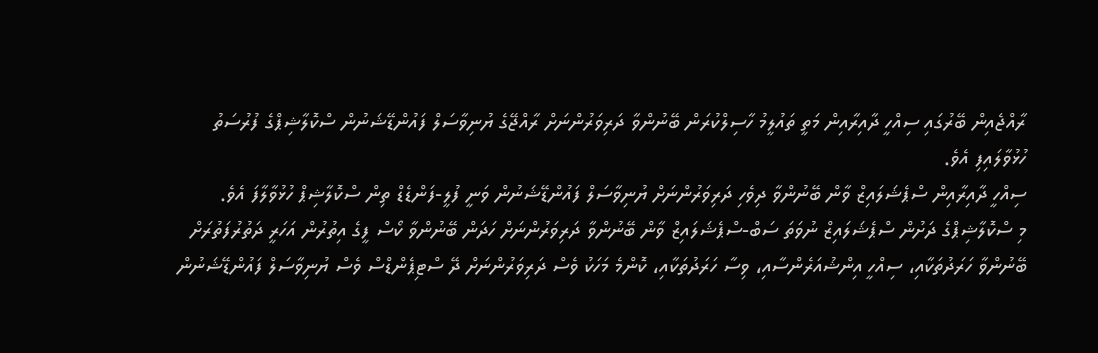ރާއްޖެއިން ބޭރުގައި ސިއްހީ ދާއިރާއިން މަތީ ތައުލީމު ހާސިލްކުރަން ބޭނުންވާ ދަރިވަރުންނަށް ރާއްޖޭގެ ޔުނިވާސަލް ފައުންޑޭޝަނުން ސްކޮލާޝިޕްގެ ފުރުސަތު ހުޅުވާލައިފި އެވެ.
ސިއްހީ ދާއިރާއިން ސްޕެޝަލައިޒް ވާން ބޭނުންވާ ދިވެހި ދަރިވަރުންނަށް ޔުނިވާސަލް ފައުންޑޭޝަނުން ވަނީ ފުލީ-ފަންޑެޑް ތިން ސްކޮލާޝިޕް ހުޅުވާލާފަ އެވެ.
މި ސްކޮލާޝިޕްގެ ދަށުން ސްޕެޝަލައިޒް ނުވަތަ ސަބް-ސްޕެޝަލައިޒް ވާން ބޭނުންވާ ދަރިވަރުންނަށް ހަދަން ބޭނުންވާ ކޯސް ފީގެ އިތުރުން އަހަރީ ދަތުރުފަތުރަށް ބޭނުންވާ ހަރަދުތަކާއި، ސިއްހީ އިންޝުއަރެންސާއި، ވިސާ ހަރަދުތަކާއި، ކޮންމެ މަހަކު ވެސް ދަރިވަރުންނަށް ދޭ ސްޓިޕެންޑްސް ވެސް ޔުނިވާސަލް ފައުންޑޭޝަނުން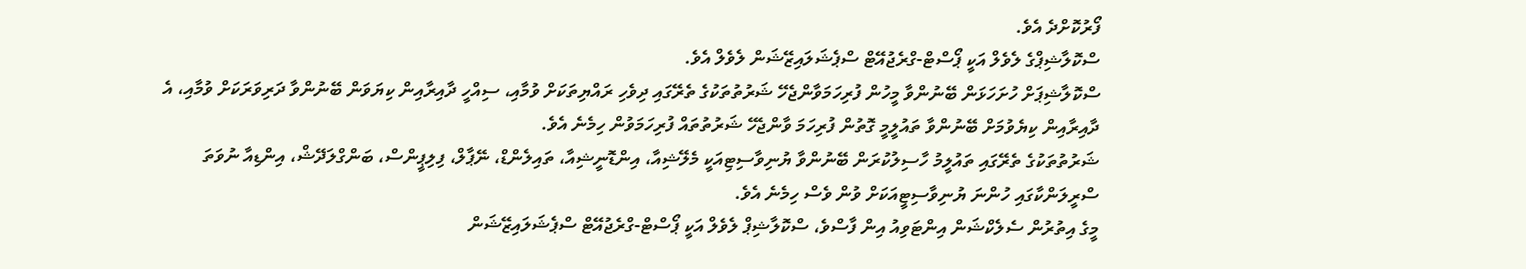ފޯރުކޮށްދެ އެވެ.
ސްކޮލާޝިޕްގެ ލެވެލް އަކީ ޕޯސްޓް-ގްރެޖުއޭޓް ސްޕެޝަލައިޒޭޝަން ލެވެލް އެވެ.
ސްކޮލާޝިޕަށް ހުށަހަޅަން ބޭނުންވާ މީހުން ފުރިހަމަވާންޖެހޭ ޝަރުތުތަކުގެ ތެރޭގައި ދިވެހި ރައްޔިތަކަށް ވުމާއި، ސިއްހީ ދާއިރާއިން ކިޔަވަން ބޭނުންވާ ދަރިވަރަކަށް ވުމާއި، އެ ދާއިރާއިން ކިޔެވުމަށް ބޭނުންވާ ތައުލީމީ ގޮތުން ފުރިހަމަ ވާންޖެހޭ ޝަރުތުތައް ފުރިހަމަވުން ހިމެނެ އެވެ.
ޝަރުތުތަކުގެ ތެރޭގައި ތައުލީމު ހާސިލުކުރަން ބޭނުންވާ ޔުނިވާސިޓިއަކީ މެލޭޝިއާ، އިންޑޮނީޝިއާ، ތައިލެންޑް، ނޭޕާލް، ފިލިޕީންސް، ބަންގްލަދޭޝް، އިންޑިއާ ނުވަތަ ސްރީލަންކާގައި ހުންނަ ޔުނިވާސިޓީއަކަށް ވުން ވެސް ހިމެނެ އެވެ.
މީގެ އިތުރުން ސެލެކްޝަން އިންޓަވިއު އިން ފާސްވެ، ސްކޮލާޝިޕް ލެވެލް އަކީ ޕޯސްޓް-ގްރެޖުއޭޓް ސްޕެޝަލައިޒޭޝަން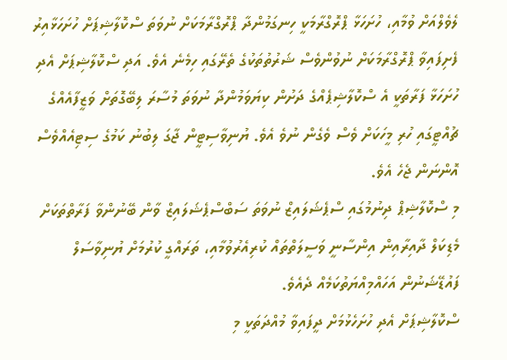ލެވެލްއަށް ވުމާއި، ހުށަހަޅާ ޕްރޮގްރާމަކީ ހިނގަމުންދާ ޕްރޮގްރާމަކަށް ނުވަތަ ސްކޮލާޝިޕަށް ހުށަހަޅާއިރު ފެށިފައިވާ ޕްރޮގްރާމަކަށް ނުވުންވެސް ޝަރުތުތަކުގެ ތެރޭގައި ހިމެނެ އެވެ. އަދި ސްކޮލާޝިޕަށް އެދި ހުށަހަޅާ ފަރާތަކީ އެ ސްކޮލާޝިޕެއްގެ ދަށުން ކިޔަވަމުންދާ ނުވަތަ މުސާރަ ލިބޭގޮތަށް ވަޒީފާއެއްގެ ޗުއްޓީގައި ހުރި މީހަކަށް ވެސް ވެގެން ނުވެ އެވެ. ޔުނިވާސިޓީން ޖާގަ ލިބުނު ކަމުގެ ސިޓިއެއްވެސް އޮންނަން ޖެހެ އެވެ.
މި ސްކޮލާޝިޕް ދިނުމުގައި ސްޕެޝަލައިޒް ނުވަތަ ސަބްސްޕެޝަލައިޒް ވާން ބޭނުންވާ ފަރާތްތަކަށް މެޑިކަލް ދާއިރާއިން އިންސާނީ ވަސީލަތްތައް ކުރިއެރުވުމާއި، ތަރައްގީ ކުރުމަށް ޔުނިވާސަލް ފައުޑޭޝަނުން އަހައްމިއްޔަތުކަމެއް ދެއެވެ.
ސްކޮލާޝިޕަށް އެދި ހުށަހެޅުމަށް ދީފައިވާ މުއްދަތަކީ މި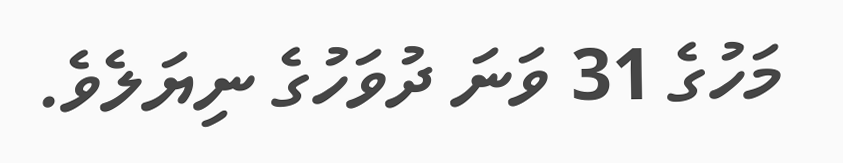މަހުގެ 31 ވަނަ ދުވަހުގެ ނިޔަލެވެ.